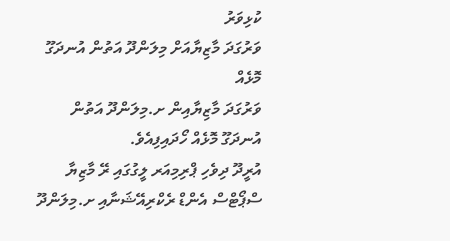ކުޅިވަރު
ވަރުގަދަ މާޒިޔާއަށް މިލަންދޫ އަތުން އުނދަގޫ މޮޅެއް
ވަރުގަދަ މާޒިޔާއިން ށ.މިލަންދޫ އަތުން އުނދަގޫ މޮޅެއް ހޯދައިފިއެވެ.
އުރީދޫ ދިވެހި ޕްރިމިއަރ ލީގުގައި ރޭ މާޒިޔާ ސްޕޯޓްސް އެންޑް ރެކްރިއޭޝަނާއި ށ.މިލަންދޫ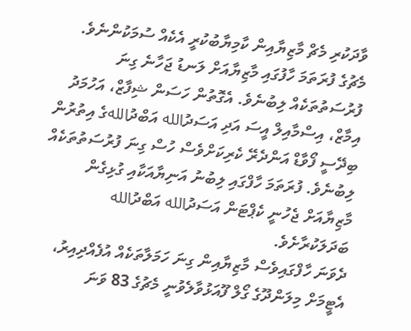ވާދަކުރި މެޗް މާޒިޔާއިން ކާމިޔާބުކުރީ އެކެއް ސުމަކުންނެވެ.
މެޗުގެ ފުރަތަމަ ހާފުގައި މާޒިޔާއަށް ލަނޑު ޖަހާނެ ގިނަ ފުރުސަތުތަކެއް ލިބުނެވެ. އެގޮތުން ހަސަން ޝިފާޒް، އަހުމަދު އިމާޒް، އިސްމާއިލް އީސަ އަދި އަސަދުالله އަބްދުاللهގެ އިތުރުން ބިދޭސީ ފޯވާޑް އަންދެރޭ ކެރިކަށްވެސް ހުސް ގިނަ ފުރުސަތުތަކެއް ލިބުނެވެ. ފުރަތަމަ ހާފްގައި ލިބުނު އަނިޔާއަކާއި ގުޅިގެން މާޒިޔާއަށް ޖެހުނީ ކެޕްޓަން އަސަދުالله އަބްދުالله ބަދަލަކުރާށެވެ.
ދެވަނަ ހާފްގައިވެސް މާޒިޔާއިން ގިނަ ހަމަލާތަކެއް އުފެއްދިއިރު، އެޓީމަށް މިލަންދޫގެ ގޯލް ފޫއަޅުވާލެވުނީ މެޗުގެ 83 ވަނަ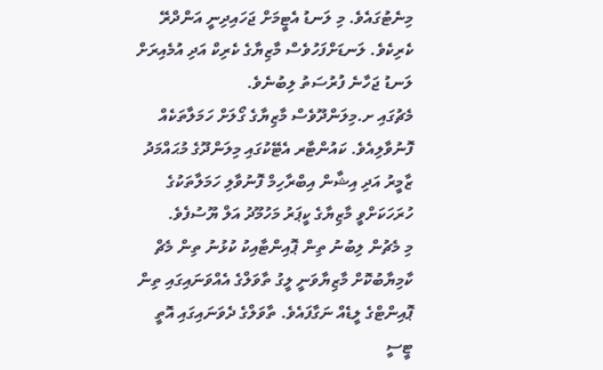މިނެޓުގައެވެ. މި ލަނޑު އެޓީމަށް ޖަހައިދިނީ އަންދްރޭ ކެރިކެވެ. ލަނޑަށްފަހުވެސް މާޒިޔާގެ ކެރިކް އަދި އުމެއިރަށް ލަނޑު ޖަހާނެ ފުރުސަތު ލިބުނެވެ.
މެޗުގައި ށ.މިލަންދޫވެސް މާޒިޔާގެ ގޯލަށް ހަމަލާތަކެއް ފޮނުވާލިއެވެ. ކައުންޓާރ އެޓޭކުގައި މިލަންދޫގެ މުޙައްމަދު ޒާމީރު އަދި އިޝާން އިބްރާހިމް ފޮނުވާލި ހަމަލާތަކުގެ ހުރަހަކަށްވީ މާޒިޔާގެ ކީޕަރު މަހުމޫދު އަލް ޔޫސުފެވެ.
މި މެޗުން ލިބުނު ތިން ޕޮއިންޓާއިކު ކުޅުނު ތިން މެޗް ކާމިޔާބުކޮށް މާޒިޔާވަނީ ލީގު ތާވަލްގެ އެއްވަނައިގައި ތިން ޕޮއިންޓްގެ ލީޑެއް ނަގާފައެވެ. ތާވަލްގެ ދެވަނައިގައި އޮތީ ޓީސީ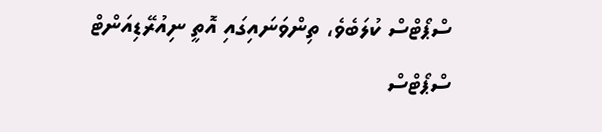ސްޕޯޓްސް ކުލަބެވެ، ތިންވަނައިގައި އޮތީ ނިއުރޭޑިއަންޓް ސްޕޯޓްސް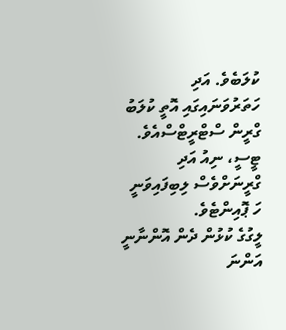ކުލަބެވެ. އަދި ހަތަރުވަނައިގައި އޮތީ ކުލަބު ގްރީން ސްޓްރީޓްސްއެވެ. ޓީސީ، ނިއު އަދި ގްރީނަށްވެސް ލިބިފައިވަނީ ހަ ޕޮއިންޓެވެ.
ލީގުގެ ކުޅުން ދެން އޮންނާނީ އަންނަ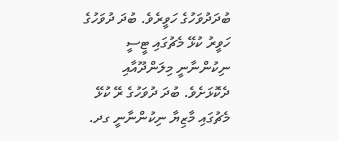ބުދަދުވަހުގެ ހަވީރެވެ. ބުދަ ދުވަހުގެ ހަވީރު ކުޅޭ މެޗުގައި ޓީސީ ނިކުންނާނީ މިލަންދޫއާއި ދެކޮޅަށެވެ. ބުދަ ދުވަހުގެ ރޭ ކުޅޭ މެޗުގައި މާޒިޔާ ނިކުންނާނީ ގދ.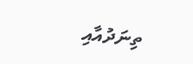ތިނަދުއާއި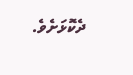ދެކޮޅަށެވެ.